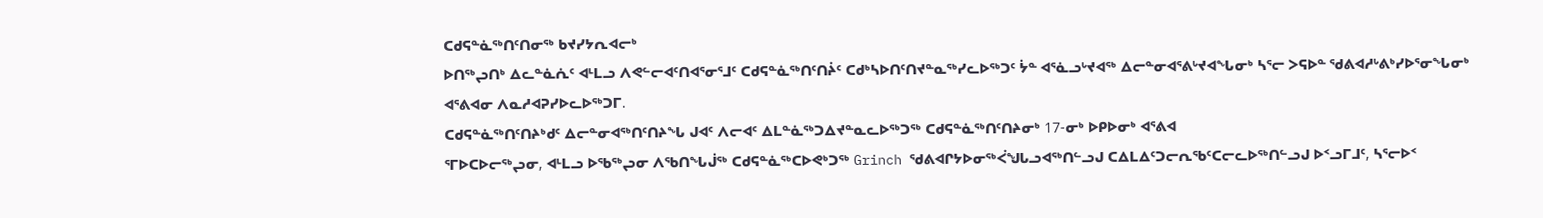ᑕᑯᕋᓐᓈᖅᑎᑦᑎᓂᖅ ᑲᔪᓯᔭᕆᐊᓕᒃ
ᐅᑎᖅᖢᑎᒃ ᐃᓚᓐᓈᕇᑦ ᐊᒻᒪᓗ ᐱᕙᓪᓕᐊᑦᑎᐊᕐᓂᕐᒧᑦ ᑕᑯᕋᓐᓈᖅᑎᑦᑎᔩᑦ ᑕᑯᒃᓴᐅᑎᑦᑎᔪᓐᓇᖅᓯᓚᐅᖅᑐᑦ ᔮᓐ ᐊᕐᓈᓗᒡᔪᐊᖅ ᐃᓕᓐᓂᐊᕐᕕᒡᔪᐊᖓᓂᒃ ᓴᕐᓕ ᐳᕋᐅᓐ ᖁᕕᐊᓱᒡᕕᒃᓯᐅᕐᓂᖓᓂᒃ ᐊᕐᕕᐊᓂ ᐱᓇᓱᐊᕈᓯᐅᓚᐅᖅᑐᒥ.
ᑕᑯᕋᓐᓈᖅᑎᑦᑎᔨᒃᑯᑦ ᐃᓕᓐᓂᐊᖅᑎᑦᑎᔨᖓ ᒍᐊᑦ ᐱᓕᐊᑦ ᐃᒪᓐᓈᖅᑐᐃᔪᓐᓇᓚᐅᖅᑐᖅ ᑕᑯᕋᓐᓈᖅᑎᑦᑎᔨᓂᒃ 17-ᓂᒃ ᐅᑭᐅᓂᒃ ᐊᕐᕕᐊ
ᕐᒥᐅᑕᐅᓕᖅᖢᓂ, ᐊᒻᒪᓗ ᐅᖃᖅᖢᓂ ᐱᖃᑎᖓᒎᖅ ᑕᑯᕋᓐᓈᖅᑕᐅᕙᒃᑐᖅ Grinch ᖁᕕᐊᒋᔭᐅᓂᖅᐹᖑᒐᓗᐊᖅᑎᓪᓗᒍ ᑕᐃᒪᐃᑦᑐᓕᕆᖃᑦᑕᓕᓚᐅᖅᑎᓪᓗᒍ ᐅᑉᓗᒥᒧᑦ, ᓴᕐᓕᐅᑉ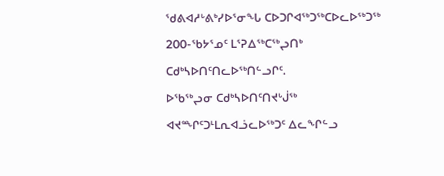ᖁᕕᐊᓱᒡᕕᒃᓯᐅᕐᓂᖓ ᑕᐅᑐᒋᐊᖅᑐᖅᑕᐅᓚᐅᖅᑐᖅ 200-ᖃᔭᕐᓄᑦ ᒪᕐᕈᐃᖅᑕᖅᖢᑎᒃ ᑕᑯᒃᓴᐅᑎᑦᑎᓚᐅᖅᑎᓪᓗᒋᑦ.
ᐅᖃᖅᖢᓂ ᑕᑯᒃᓴᐅᑎᑦᑎᔪᒡᒎᖅ ᐊᔪᙱᑦᑐᒻᒪᕆᐊᓘᓚᐅᖅᑐᑦ ᐃᓚᖏᓪᓗ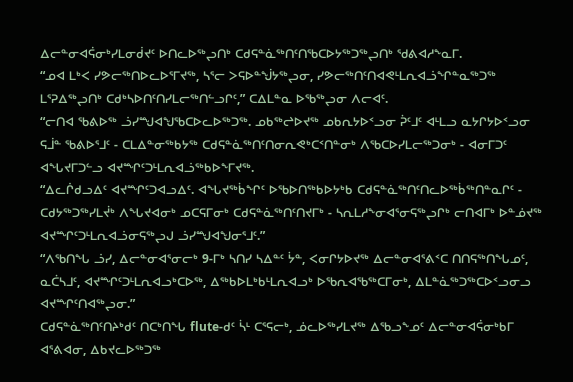ᐃᓕᓐᓂᐊᕌᓂᒃᓯᒪᓂᑰᔪᑦ ᐅᑎᓚᐅᖅᖢᑎᒃ ᑕᑯᕋᓐᓈᖅᑎᑦᑎᖃᑕᐅᔭᖅᑐᖅᖢᑎᒃ ᖁᕕᐊᓱᖕᓇᒥ.
“ᓄᐊ ᒪᒃᐸ ᓯᕗᓕᖅᑎᐅᓚᐅᕐᒥᔪᖅ, ᓴᕐᓕ ᐳᕋᐅᓐᖒᔭᖅᖢᓂ, ᓯᕗᓕᖅᑎᑦᑎᐊᕙᒻᒪᕆᐊᓘᖏᓐᓇᖅᑐᖅ ᒪᕐᕈᐃᖅᖢᑎᒃ ᑕᑯᒃᓴᐅᑎᑦᑎᓯᒪᓕᖅᑎᓪᓗᒋᑦ,” ᑕᐃᒪᓐᓇ ᐅᖃᖅᖢᓂ ᐱᓕᐊᑦ.
“ᓕᑎᐊ ᖃᕕᐅᖅ ᓘᓯᙳᐊᖑᖃᑕᐅᓚᐅᖅᑐᖅ. ᓄᑲᖅᖠᐅᔪᖅ ᓄᑲᕆᔭᐅᑉᓗᓂ ᕉᑦᒧᑦ ᐊᒻᒪᓗ ᓇᔭᒋᔭᐅᑉᓗᓂ ᕋᒨᓐ ᖃᕕᐅᕐᒧᑦ - ᑕᒪᐃᓐᓂᖅᑲᔭᖅ ᑕᑯᕋᓐᓈᖅᑎᑦᑎᓂᕆᕙᒃᑕᑉᑎᓐᓂᒃ ᐱᖃᑕᐅᓯᒪᓕᖅᑐᓂᒃ - ᐊᓂᒥᑐᑦ ᐊᖓᔪᒥᑐᓪᓗ ᐊᔪᙱᑦᑐᒻᒪᕆᐊᓘᖅᑲᐅᖕᒥᔪᖅ.
“ᐃᓚᒌᑯᓗᐃᑦ ᐊᔪᙱᑦᑐᐊᓗᐃᑦ. ᐊᖓᔪᖅᑳᖏᑦ ᐅᖃᐅᑎᖅᑲᐅᔭᒃᑲ ᑕᑯᕋᓐᓈᖅᑎᑦᑎᓚᐅᖅᑳᖅᑎᓐᓇᒋᑦ - ᑕᑯᔭᖅᑐᖅᓯᒪᔫᒃ ᐱᖓᔪᐊᓂᒃ ᓄᑕᕋᒥᓂᒃ ᑕᑯᕋᓐᓈᖅᑎᑦᑎᔪᒥᒃ - ᓴᕆᒪᓱᖕᓂᐊᕐᓂᕋᖅᖢᒋᒃ ᓕᑎᐊᒥᒃ ᐅᓐᓅᔪᖅ ᐊᔪᙱᑦᑐᒻᒪᕆᐊᓘᓂᕋᖅᖢᒍ ᓘᓯᙳᐊᖑᓂᕐᒧᑦ.”
“ᐱᖃᑎᖓ ᓘᓯ, ᐃᓕᓐᓂᐊᕐᓂᓕᒃ 9-ᒥᒃ ᓴᑎᓯ ᓴᐃᓐᑦ ᔮᓐ, ᐸᓂᒋᔭᐅᔪᖅ ᐃᓕᓐᓂᐊᕐᕕᑉᑕ ᑎᑎᕋᖅᑎᖓᓄᑦ, ᓇᑖᓴᒧᑦ, ᐊᔪᙱᑦᑐᒻᒪᕆᐊᓗᒃᑕᐅᖅ, ᐃᖅᑲᐅᒪᒃᑲᒻᒪᕆᐊᓗᒃ ᐅᖃᕆᐊᖃᖅᑕᒥᓂᒃ, ᐃᒪᓐᓈᖅᑐᖅᑕᐅᑉᓗᓂᓗ ᐊᔪᙱᑦᑎᐊᖅᖢᓂ.”
ᑕᑯᕋᓐᓈᖅᑎᑦᑎᔨᒃᑯᑦ ᑎᑕᒃᑎᖓ flute-ᑯᑦ ᓵᒻ ᑕᕐᕋᓕᒃ, ᓅᓚᐅᖅᓯᒪᔪᖅ ᐃᖃᓗᖕᓄᑦ ᐃᓕᓐᓂᐊᕌᓂᒃᑲᒥ ᐊᕐᕕᐊᓂ, ᐃᑲᔪᓚᐅᖅᑐᖅ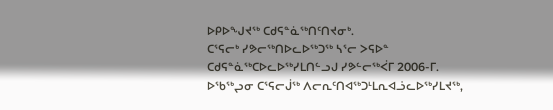ᐅᑭᐅᖑᔪᖅ ᑕᑯᕋᓐᓈᖅᑎᑦᑎᔪᓂᒃ.
ᑕᕐᕋᓕᒃ ᓯᕗᓕᖅᑎᐅᓚᐅᖅᑐᖅ ᓴᕐᓕ ᐳᕋᐅᓐ ᑕᑯᕋᓐᓈᖅᑕᐅᓚᐅᖅᓯᒪᑎᓪᓗᒍ ᓯᕗᓪᓕᖅᐹᒥ 2006-ᒥ.
ᐅᖃᖅᖢᓂ ᑕᕐᕋᓕᒎᖅ ᐱᓕᕆᑦᑎᐊᖅᑐᒻᒪᕆᐊᓘᓚᐅᖅᓯᒪᔪᖅ,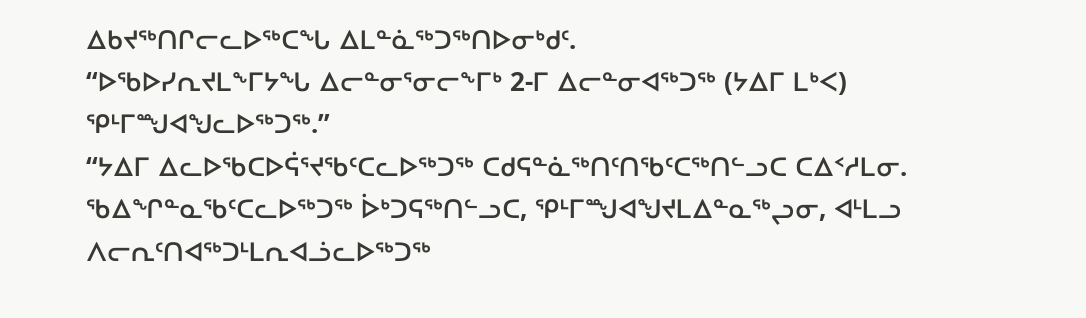ᐃᑲᔪᖅᑎᒋᓕᓚᐅᖅᑕᖓ ᐃᒪᓐᓈᖅᑐᖅᑎᐅᓂᒃᑯᑦ.
“ᐅᖃᐅᓯᕆᔪᒪᖕᒥᔭᖓ ᐃᓕᓐᓂᕐᓂᓕᖕᒥᒃ 2-ᒥ ᐃᓕᓐᓂᐊᖅᑐᖅ (ᔭᐃᒥ ᒪᒃᐸ) ᕿᒻᒥᙳᐊᖑᓚᐅᖅᑐᖅ.”
“ᔭᐃᒥ ᐃᓚᐅᖃᑕᐅᕌᕐᔪᖃᑦᑕᓚᐅᖅᑐᖅ ᑕᑯᕋᓐᓈᖅᑎᑦᑎᖃᑦᑕᖅᑎᓪᓗᑕ ᑕᐃᑉᓱᒪᓂ. ᖃᐃᖏᓐᓇᖃᑦᑕᓚᐅᖅᑐᖅ ᐆᒃᑐᕋᖅᑎᓪᓗᑕ, ᕿᒻᒥᙳᐊᖑᔪᒪᐃᓐᓇᖅᖢᓂ, ᐊᒻᒪᓗ ᐱᓕᕆᑦᑎᐊᖅᑐᒻᒪᕆᐊᓘᓚᐅᖅᑐᖅ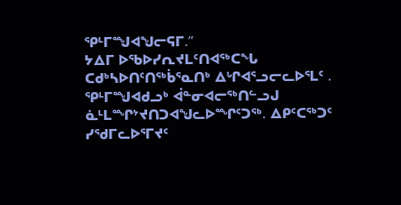ᕿᒻᒥᙳᐊᖑᓕᕋᒥ.”
ᔭᐃᒥ ᐅᖃᐅᓯᕆᔪᒪᑦᑎᐊᖅᑕᖓ ᑕᑯᒃᓴᐅᑎᑦᑎᖅᑳᕐᓇᑎᒃ ᐃᒡᒋᐊᕐᓗᓕᓚᐅᕐᒪᑦ .
ᕿᒻᒥᙳᐊᑯᓗᒃ ᐋᓐᓂᐊᓕᖅᑎᓪᓗᒍ ᓈᒻᒪᙱᔾᔪᑎᑐᐊᖑᓚᐅᙱᑦᑐᖅ. ᐃᑭᑦᑕᖅᑐᑦ ᓯᖁᒥᓚᐅᕐᒥᔪᑦ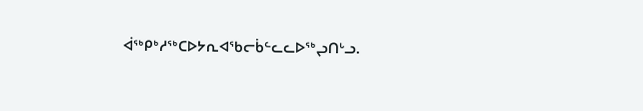ᐋᖅᑭᒃᓱᖅᑕᐅᔭᕆᐊᖃᓕᑳᓪᓚᓚᐅᖅᖢᑎᒡᓗ.